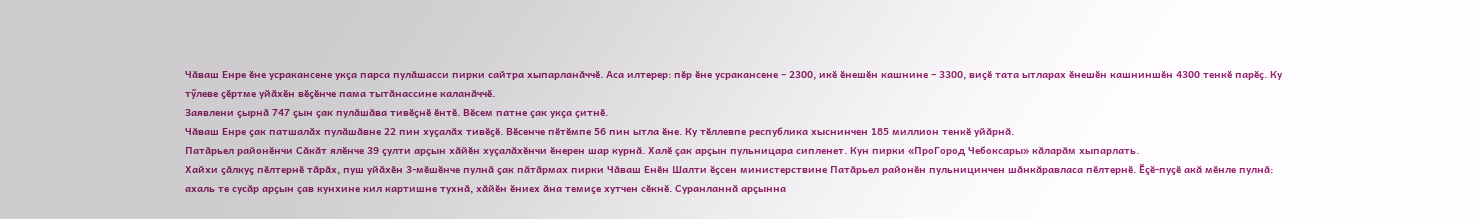Чӑваш Енре ӗне усракансене укҫа парса пулӑшасси пирки сайтра хыпарланӑччӗ. Аса илтерер: пӗр ӗне усракансене – 2300, икӗ ӗнешӗн кашнине – 3300, виҫӗ тата ытларах ӗнешӗн кашниншӗн 4300 тенкӗ парӗҫ. Ку тӳлеве ҫӗртме уйӑхӗн вӗҫӗнче пама тытӑнассине каланӑччӗ.
Заявлени ҫырнӑ 747 ҫын ҫак пулӑшӑва тивӗҫнӗ ӗнтӗ. Вӗсем патне ҫак укҫа ҫитнӗ.
Чӑваш Енре ҫак патшалӑх пулӑшӑвне 22 пин хуҫалӑх тивӗҫӗ. Вӗсенче пӗтӗмпе 56 пин ытла ӗне. Ку тӗллевпе республика хыснинчен 185 миллион тенкӗ уйӑрнӑ.
Патӑрьел районӗнчи Сӑкӑт ялӗнче 39 ҫулти арҫын хӑйӗн хуҫалӑхӗнчи ӗнерен шар курнӑ. Халӗ ҫак арҫын пульницара сипленет. Кун пирки «ПроГород Чебоксары» кӑларӑм хыпарлать.
Хайхи ҫӑлкуҫ пӗлтернӗ тӑрӑх, пуш уйӑхӗн 3-мӗшӗнче пулнӑ ҫак пӑтӑрмах пирки Чӑваш Енӗн Шалти ӗҫсен министерствине Патӑрьел районӗн пульницинчен шӑнкӑравласа пӗлтернӗ. Ӗҫӗ-пуҫӗ акӑ мӗнле пулнӑ: ахаль те сусӑр арҫын ҫав кунхине кил картишне тухнӑ, хӑйӗн ӗниех ӑна темиҫе хутчен сӗкнӗ. Суранланнӑ арҫынна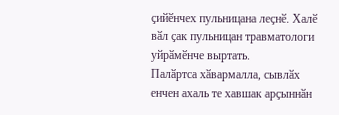ҫийӗнчех пульницана леҫнӗ. Халӗ вӑл ҫак пульницан травматологи уйрӑмӗнче выртать.
Палӑртса хӑвармалла, сывлӑх енчен ахаль те хавшак арҫыннӑн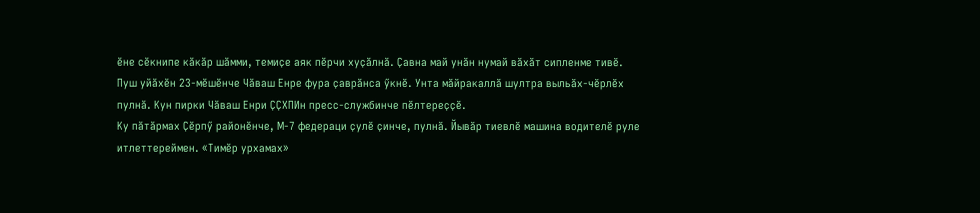ӗне сӗкнипе кӑкӑр шӑмми, темиҫе аяк пӗрчи хуҫӑлнӑ. Ҫавна май унӑн нумай вӑхӑт сипленме тивӗ.
Пуш уйӑхӗн 23-мӗшӗнче Чӑваш Енре фура ҫаврӑнса ӳкнӗ. Унта мӑйракаллӑ шултра выльӑх-чӗрлӗх пулнӑ. Кун пирки Чӑваш Енри ҪҪХПИн пресс-службинче пӗлтереҫҫӗ.
Ку пӑтӑрмах Ҫӗрпӳ районӗнче, М-7 федераци ҫулӗ ҫинче, пулнӑ. Йывӑр тиевлӗ машина водителӗ руле итлеттереймен. «Тимӗр урхамах»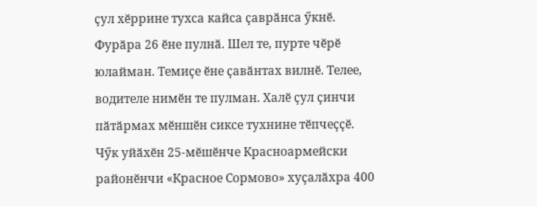ҫул хӗррине тухса кайса ҫаврӑнса ӳкнӗ.
Фурӑра 26 ӗне пулнӑ. Шел те, пурте чӗрӗ юлайман. Темиҫе ӗне ҫавӑнтах вилнӗ. Телее, водителе нимӗн те пулман. Халӗ ҫул ҫинчи пӑтӑрмах мӗншӗн сиксе тухнине тӗпчеҫҫӗ.
Чӳк уйӑхӗн 25-мӗшӗнче Красноармейски районӗнчи «Красное Сормово» хуҫалӑхра 400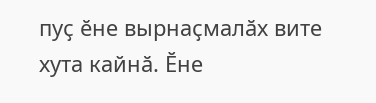пуҫ ӗне вырнаҫмалӑх вите хута кайнӑ. Ӗне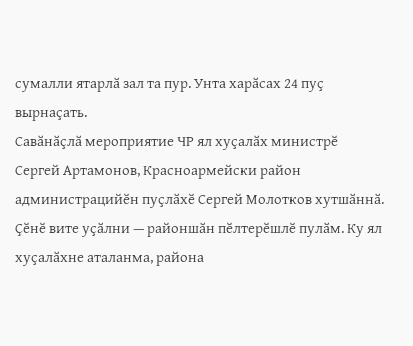сумалли ятарлӑ зал та пур. Унта харӑсах 24 пуҫ вырнаҫать.
Савӑнӑҫлӑ мероприятие ЧР ял хуҫалӑх министрӗ Сергей Артамонов, Красноармейски район администрацийӗн пуҫлӑхӗ Сергей Молотков хутшӑннӑ.
Ҫӗнӗ вите уҫӑлни — районшӑн пӗлтерӗшлӗ пулӑм. Ку ял хуҫалӑхне аталанма, района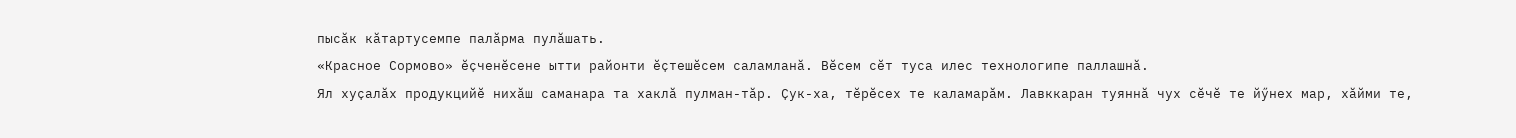пысӑк кӑтартусемпе палӑрма пулӑшать.
«Красное Сормово» ӗҫченӗсене ытти районти ӗҫтешӗсем саламланӑ. Вӗсем сӗт туса илес технологипе паллашнӑ.
Ял хуҫалӑх продукцийӗ нихӑш саманара та хаклӑ пулман-тӑр. Ҫук-ха, тӗрӗсех те каламарӑм. Лавккаран туяннӑ чух сӗчӗ те йӳнех мар, хӑйми те,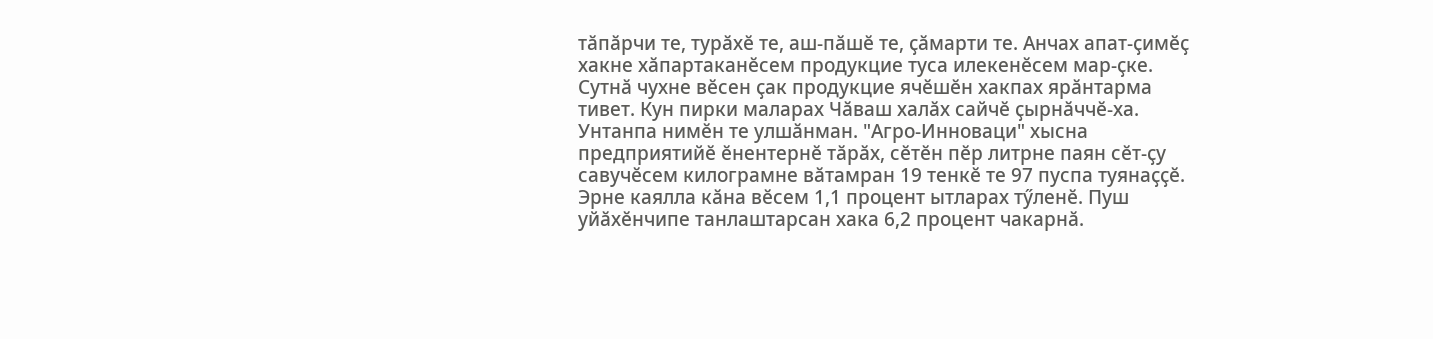тӑпӑрчи те, турӑхӗ те, аш-пӑшӗ те, ҫӑмарти те. Анчах апат-ҫимӗҫ хакне хӑпартаканӗсем продукцие туса илекенӗсем мар-ҫке. Сутнӑ чухне вӗсен ҫак продукцие ячӗшӗн хакпах ярӑнтарма тивет. Кун пирки маларах Чӑваш халӑх сайчӗ ҫырнӑччӗ-ха. Унтанпа нимӗн те улшӑнман. "Агро-Инноваци" хысна предприятийӗ ӗнентернӗ тӑрӑх, сӗтӗн пӗр литрне паян сӗт-ҫу савучӗсем килограмне вӑтамран 19 тенкӗ те 97 пуспа туянаҫҫӗ. Эрне каялла кӑна вӗсем 1,1 процент ытларах тӳленӗ. Пуш уйӑхӗнчипе танлаштарсан хака 6,2 процент чакарнӑ.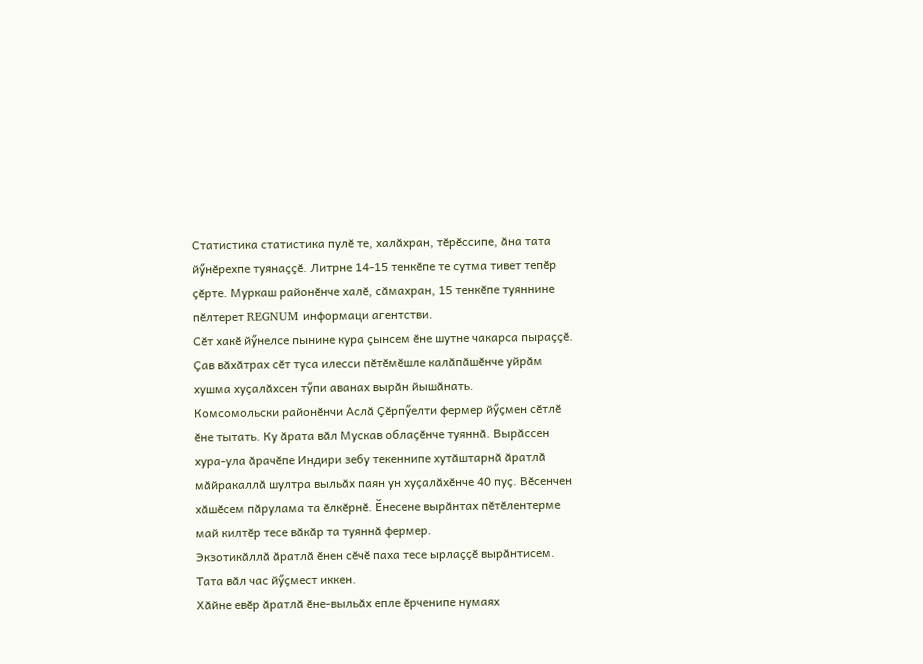Статистика статистика пулӗ те, халӑхран, тӗрӗссипе, ӑна тата йӳнӗрехпе туянаҫҫӗ. Литрне 14-15 тенкӗпе те сутма тивет тепӗр ҫӗрте. Муркаш районӗнче халӗ, сӑмахран, 15 тенкӗпе туяннине пӗлтерет REGNUM информаци агентстви.
Сӗт хакӗ йӳнелсе пынине кура ҫынсем ӗне шутне чакарса пыраҫҫӗ. Ҫав вӑхӑтрах сӗт туса илесси пӗтӗмӗшле калӑпӑшӗнче уйрӑм хушма хуҫалӑхсен тӳпи аванах вырӑн йышӑнать.
Комсомольски районӗнчи Аслӑ Ҫӗрпӳелти фермер йӳҫмен сӗтлӗ ӗне тытать. Ку ӑрата вӑл Мускав облаҫӗнче туяннӑ. Вырӑссен хура-ула ӑрачӗпе Индири зебу текеннипе хутӑштарнӑ ӑратлӑ мӑйракаллӑ шултра выльӑх паян ун хуҫалӑхӗнче 40 пуҫ. Вӗсенчен хӑшӗсем пӑрулама та ӗлкӗрнӗ. Ӗнесене вырӑнтах пӗтӗлентерме май килтӗр тесе вӑкӑр та туяннӑ фермер.
Экзотикӑллӑ ӑратлӑ ӗнен сӗчӗ паха тесе ырлаҫҫӗ вырӑнтисем. Тата вӑл час йӳҫмест иккен.
Хӑйне евӗр ӑратлӑ ӗне-выльӑх епле ӗрченипе нумаях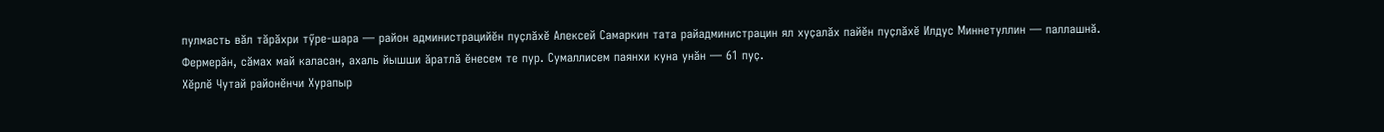пулмасть вӑл тӑрӑхри тӳре-шара — район администрацийӗн пуҫлӑхӗ Алексей Самаркин тата райадминистрацин ял хуҫалӑх пайӗн пуҫлӑхӗ Илдус Миннетуллин — паллашнӑ.
Фермерӑн, сӑмах май каласан, ахаль йышши ӑратлӑ ӗнесем те пур. Сумаллисем паянхи куна унӑн — 61 пуҫ.
Хӗрлӗ Чутай районӗнчи Хурапыр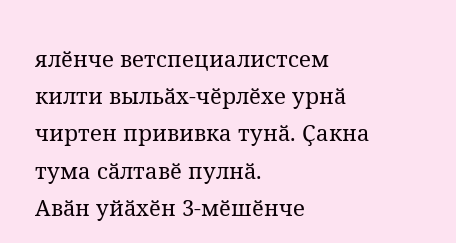ялӗнче ветспециалистсем килти выльӑх-чӗрлӗхе урнӑ чиртен прививка тунӑ. Ҫакна тума сӑлтавӗ пулнӑ.
Авӑн уйӑхӗн 3-мӗшӗнче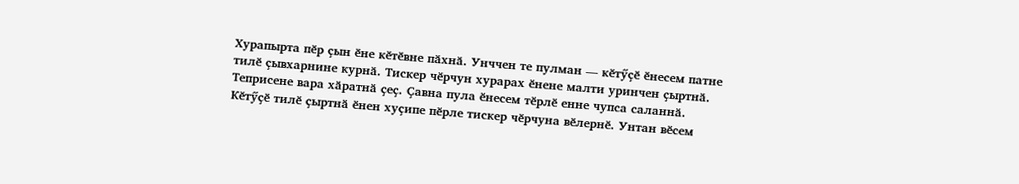Хурапырта пӗр ҫын ӗне кӗтӗвне пӑхнӑ. Унччен те пулман — кӗтӳҫӗ ӗнесем патне тилӗ ҫывхарнине курнӑ. Тискер чӗрчун хурарах ӗнене малти уринчен ҫыртнӑ. Теприсене вара хӑратнӑ ҫеҫ. Ҫавна пула ӗнесем тӗрлӗ енне чупса саланнӑ.
Кӗтӳҫӗ тилӗ ҫыртнӑ ӗнен хуҫипе пӗрле тискер чӗрчуна вӗлернӗ. Унтан вӗсем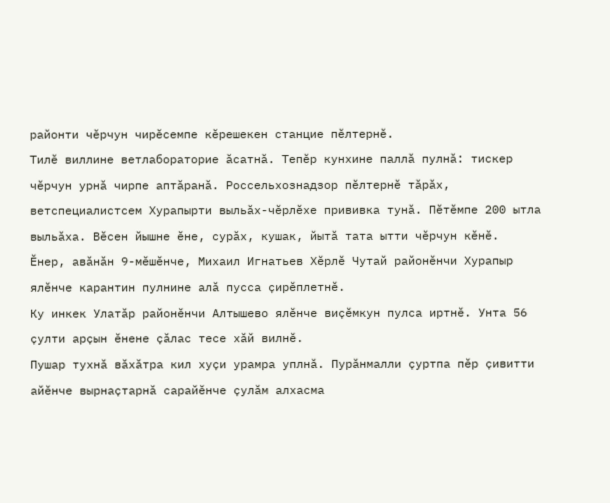районти чӗрчун чирӗсемпе кӗрешекен станцие пӗлтернӗ.
Тилӗ виллине ветлабораторие ӑсатнӑ. Тепӗр кунхине паллӑ пулнӑ: тискер чӗрчун урнӑ чирпе аптӑранӑ. Россельхознадзор пӗлтернӗ тӑрӑх, ветспециалистсем Хурапырти выльӑх-чӗрлӗхе прививка тунӑ. Пӗтӗмпе 200 ытла выльӑха. Вӗсен йышне ӗне, сурӑх, кушак, йытӑ тата ытти чӗрчун кӗнӗ.
Ӗнер, авӑнӑн 9-мӗшӗнче, Михаил Игнатьев Хӗрлӗ Чутай районӗнчи Хурапыр ялӗнче карантин пулнине алӑ пусса ҫирӗплетнӗ.
Ку инкек Улатӑр районӗнчи Алтышево ялӗнче виҫӗмкун пулса иртнӗ. Унта 56 ҫулти арҫын ӗнене ҫӑлас тесе хӑй вилнӗ.
Пушар тухнӑ вӑхӑтра кил хуҫи урамра уплнӑ. Пурӑнмалли ҫуртпа пӗр ҫивитти айӗнче вырнаҫтарнӑ сарайӗнче ҫулӑм алхасма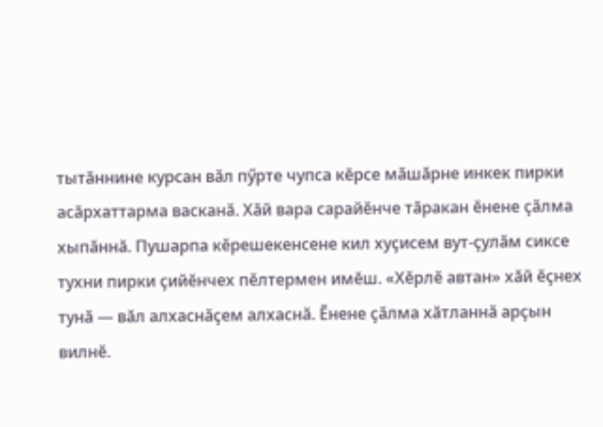тытӑннине курсан вӑл пӳрте чупса кӗрсе мӑшӑрне инкек пирки асӑрхаттарма васканӑ. Хӑй вара сарайӗнче тӑракан ӗнене ҫӑлма хыпӑннӑ. Пушарпа кӗрешекенсене кил хуҫисем вут-ҫулӑм сиксе тухни пирки ҫийӗнчех пӗлтермен имӗш. «Хӗрлӗ автан» хӑй ӗҫнех тунӑ — вӑл алхаснӑҫем алхаснӑ. Ӗнене ҫӑлма хӑтланнӑ арҫын вилнӗ.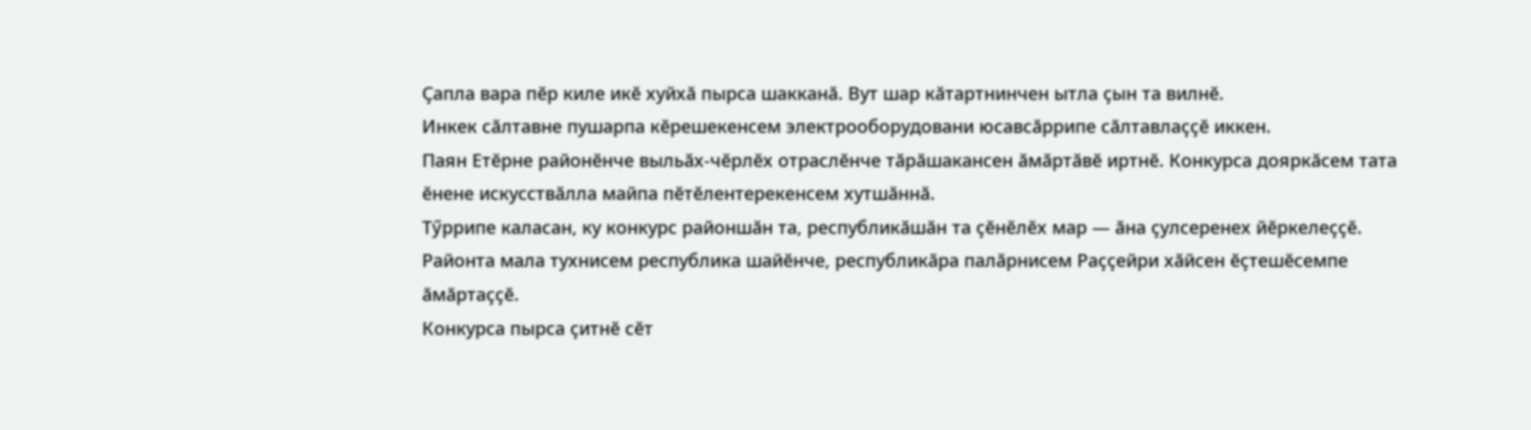Ҫапла вара пӗр киле икӗ хуйхӑ пырса шакканӑ. Вут шар кӑтартнинчен ытла ҫын та вилнӗ.
Инкек сӑлтавне пушарпа кӗрешекенсем электрооборудовани юсавсӑррипе сӑлтавлаҫҫӗ иккен.
Паян Етӗрне районӗнче выльӑх-чӗрлӗх отраслӗнче тӑрӑшакансен ӑмӑртӑвӗ иртнӗ. Конкурса дояркӑсем тата ӗнене искусствӑлла майпа пӗтӗлентерекенсем хутшӑннӑ.
Тӳррипе каласан, ку конкурс районшӑн та, республикӑшӑн та ҫӗнӗлӗх мар — ӑна ҫулсеренех йӗркелеҫҫӗ. Районта мала тухнисем республика шайӗнче, республикӑра палӑрнисем Раҫҫейри хӑйсен ӗҫтешӗсемпе ӑмӑртаҫҫӗ.
Конкурса пырса ҫитнӗ сӗт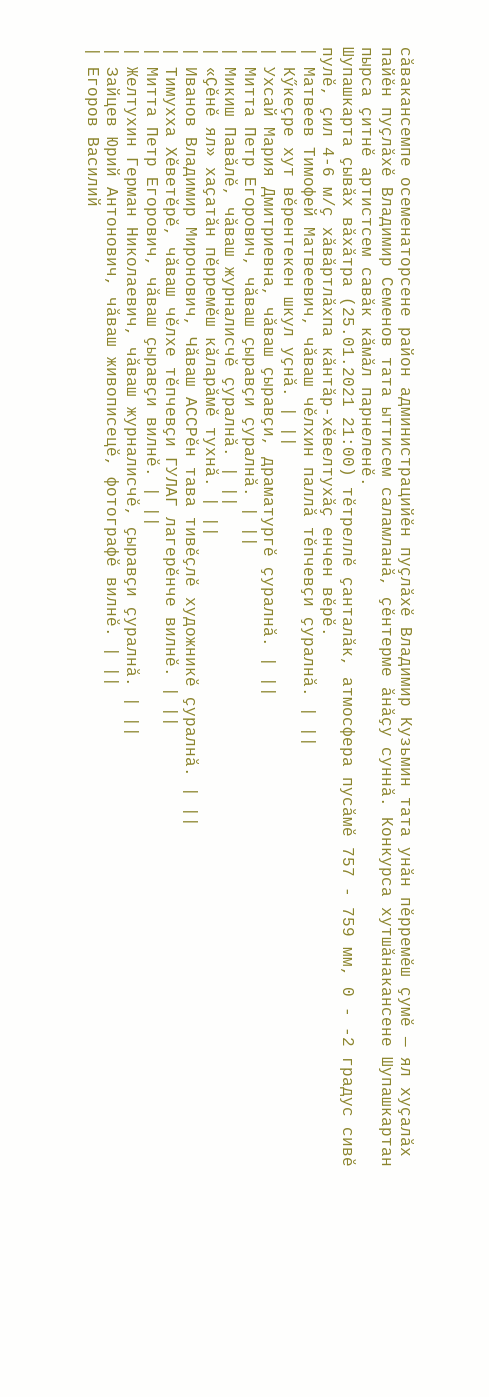сӑвакансемпе осеменаторсене район администрацийӗн пуҫлӑхӗ Владимир Кузьмин тата унӑн пӗрремӗш ҫумӗ — ял хуҫалӑх пайӗн пуҫлӑхӗ Владимир Семенов тата ыттисем саламланӑ, ҫӗнтерме ӑнӑҫу суннӑ. Конкурса хутшӑнакансене Шупашкартан пырса ҫитнӗ артистсем савӑк кӑмӑл парнеленӗ.
Шупашкарта ҫывӑх вӑхӑтра (25.01.2021 21:00) тӗтреллӗ ҫанталӑк, атмосфера пусӑмӗ 757 - 759 мм, 0 - -2 градус сивӗ пулӗ, ҫил 4-6 м/ҫ хӑвӑртлӑхпа кӑнтӑр-хӗвелтухӑҫ енчен вӗрӗ.
| Матвеев Тимофей Матвеевич, чӑваш чӗлхин паллӑ тӗпчевҫи ҫуралнӑ. | ||
| Кӳкеҫре хут вӗрентекен шкул уҫнӑ. | ||
| Ухсай Мария Дмитриевна, чӑваш ҫыравҫи, драматургӗ ҫуралнӑ. | ||
| Митта Петр Егорович, чӑваш ҫыравҫи ҫуралнӑ. | ||
| Микиш Павӑлӗ, чӑваш журналисчӗ ҫуралнӑ. | ||
| «Ҫӗнӗ ял» хаҫатӑн пӗрремӗш кӑларӑмӗ тухнӑ. | ||
| Иванов Владимир Миронович, Чӑваш АССРӗн тава тивӗҫлӗ художникӗ ҫуралнӑ. | ||
| Тимухха Хӗветӗрӗ, чӑваш чӗлхе тӗпчевҫи ГУЛАГ лагерӗнче вилнӗ. | ||
| Митта Петр Егорович, чӑваш ҫыравҫи вилнӗ. | ||
| Желтухин Герман Николаевич, чӑваш журналисчӗ, ҫыравҫи ҫуралнӑ. | ||
| Зайцев Юрий Антонович, чӑваш живописецӗ, фотографӗ вилнӗ. | ||
| Егоров Василий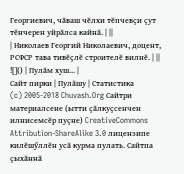Георгиевич, чӑваш чӗлхи тӗпчевҫи ҫут тӗнчерен уйрӑлса кайнӑ. | ||
| Николаев Георгий Николаевич, доцент, РСФСР тава тивӗҫлӗ строителӗ вилнӗ. | ||
![]() | Пулӑм хуш... |
Сайт пирки | Пулӑшу | Статистика
(c) 2005-2018 Chuvash.Org Сайтри материалсене (ытти ҫӑлкуҫсенчен илнисемсӗр пуҫне) CreativeCommons Attribution-ShareAlike 3.0 лицензипе килӗшӳллӗн усӑ курма пулать. Сайтпа ҫыхӑннӑ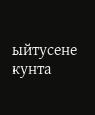ыйтусене кунта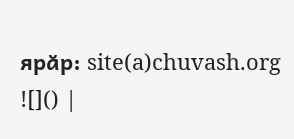ярӑр: site(a)chuvash.org ![]() |